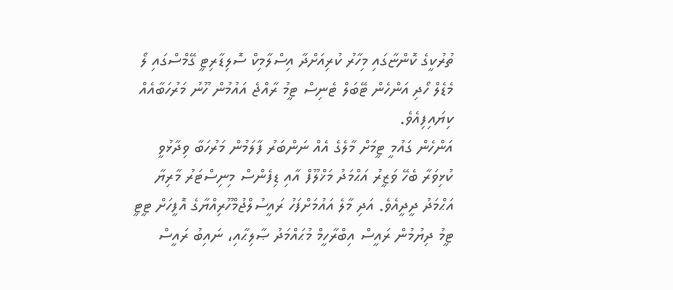ތުރުކީގެ ކޮންޏާގައި މިހާރު ކުރިއަށްދާ އިސްލާމިކް ސޮލިޑާރިޓީ ގޭމްސްގައި ލޯ މެޑެލް ހޯދި އަންހެން ޓޭބަލް ޓެނިސް ޓީމު ރާއްޖެ އައުމުން ހޫނު މަރުހަބާއެއް ކިޔައިފިއެވެ.
އަންހެން ގައުމީ ޓީމަށް މާލެގެ އެއް ނަންބަރު ފާލަމުން މަރުހަބާ ވިދާޅުވީ ކުޅިވަރާ ބެހޭ ވަޒީރު އަޙްމަދު މަޚްލޫފް އާއި ޑިފެންސް މިނިސްޓަރު މާރިޔާ އަޙްމަދު ދީދީއެވެ. އަދި މާލެ އައުމަށްފަހު ރައީސުލްޖުމްހޫރިއްޔާގެ އޮފީހަށް ޓީޓީ ޓީމު ދިޔުމުން ރައީސް އިބްރާހީމް މުޙައްމަދު ޞާލިޙާއި، ނައިބު ރައީސް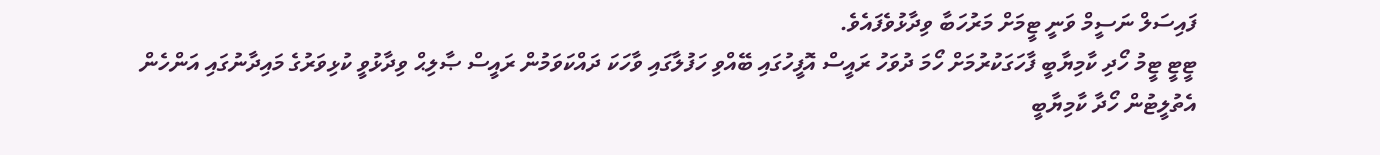ފައިސަލް ނަސީމް ވަނީ ޓީމަށް މަރުހަބާ ވިދާޅުވެފައެވެ.
ޓީޓީ ޓީމު ހޯދި ކާމިޔާބީ ފާހަގަކުރުމަށް ހޯމަ ދުވަހު ރައީސް އޮފީހުގައި ބޭއްވި ހަފުލާގައި ވާހަކަ ދައްކަވަމުން ރައީސް ޞާލިޙް ވިދާޅުވީ ކުޅިވަރުގެ މައިދާނުގައި އަންހެން އެތުލީޓުން ހޯދާ ކާމިޔާބީ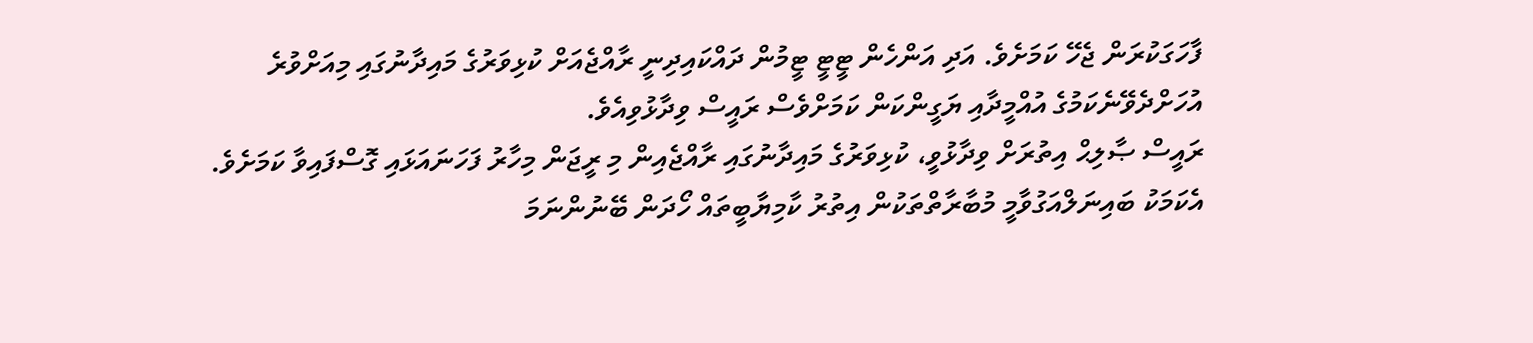ފާހަގަކުރަން ޖެހޭ ކަމަށެވެ. އަދި އަންހެން ޓީޓީ ޓީމުން ދައްކައިދިނީ ރާއްޖެއަށް ކުޅިވަރުގެ މައިދާނުގައި މިއަށްވުރެ އުހަށްދެވޭނެކަމުގެ އުއްމީދާއި ޔަގީންކަން ކަމަށްވެސް ރައީސް ވިދާޅުވިއެވެ.
ރައީސް ޞާލިޙް އިތުރަށް ވިދާޅުވީ، ކުޅިވަރުގެ މައިދާނުގައި ރާއްޖެއިން މި ރީޖަން މިހާރު ފަހަނައަޅައި ގޮސްފައިވާ ކަމަށެވެ. އެކަމަކު ބައިނަލްއަގުވާމީ މުބާރާތްތަކުން އިތުރު ކާމިޔާބީތައް ހޯދަން ބޭނުންނަމަ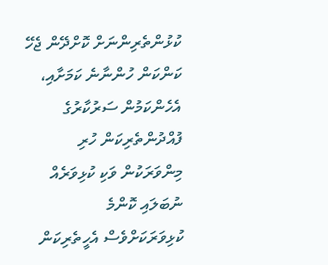ކުޅުންތެރިންނަށް ކޮށްދޭން ޖެހޭ ކަންކަން ހުންނާނެ ކަމަށާއި، އެހެންކަމުން ސަރުކާރުގެ ފުއްދުންތެރިކަން ހުރި މިންވަރަކުން ވަކި ކުޅިވަރެއް ނުބަލައި ކޮންމެ ކުޅިވަރަކަށްވެސް އެހީތެރިކަން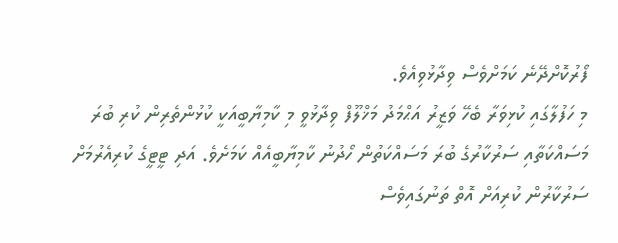ފޯރުކޮށްދޭނެ ކަމަށްވެސް ވިދާޅުވިއެވެ.
މި ހަފުލާގައި ކުޅިވަރާ ބެހޭ ވަޒީރު އަޙްމަދު މަޚްލޫފް ވިދާޅުވީ މި ކާމިޔާބީއަކީ ކުޅުންތެރިން ކުރި ބުރަ މަސައްކަތާއި ސަރުކާރުގެ ބުރަ މަސައްކަތުން ހޯދުނު ކާމިޔާބީއެއް ކަމަށެވެ. އަދި ޓީޓީގެ ކުރިއެރުމަށް ސަރުކާރުން ކުރިއަށް އޮތް ތަނުގައިވެސް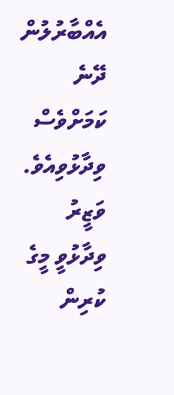އެއްބާރުލުން ދޭނެ ކަމަށްވެސް ވިދާޅުވިއެވެ.
ވަޒީރު ވިދާޅުވީ މީގެ ކުރިން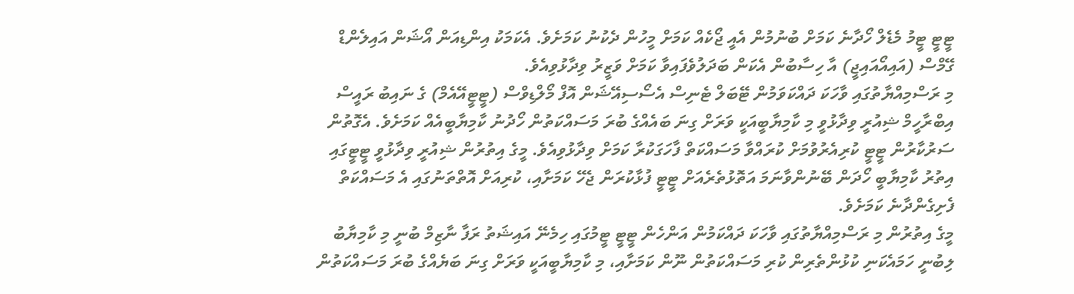ޓީޓީ ޓީމު މެޑެލް ހޯދާނެ ކަމަށް ބުނުމުން އެއީ ޖޯކެއް ކަމަށް މީހުން ދެކުނު ކަމަށެވެ. އެކަމަކު އިންޑިއަން އޯޝަން އައިލެންޑް ގޭމްސް (އައިއޯއައިޖީ) އާ ހިސާބުން އެކަން ބަދަލުވެފައިވާ ކަމަށް ވަޒީރު ވިދާޅުވިއެވެ.
މި ރަސްމިއްޔާތުގައި ވާހަކަ ދައްކަވަމުން ޓޭބަލް ޓެނިސް އެސޯސިއޭޝަން އޮފް މޯލްޑިވްސް (ޓީޓީއޭއެމް) ގެ ނައިބު ރައީސް އިބްރާހީމް ޝިއުރީ ވިދާޅުވީ މި ކާމިޔާބީއަކީ ވަރަށް ގިނަ ބައެއްގެ ބުރަ މަސައްކަތުން ހޯދުނު ކާމިޔާބީއެއް ކަމަށެވެ. އެގޮތުން ސަރުކާރުން ޓީޓީ ކުރިއެރުވުމަށް ކުރައްވާ މަސައްކަތް ފާހަގަކުރާ ކަމަށް ވިދާޅުވިއެވެ. މީގެ އިތުރުން ޝިއުރީ ވިދާޅުވީ ޓީޓީގައި އިތުރު ކާމިޔާބީ ހޯދަން ބޭނުންވާނަމަ އަތޮޅުތެރެއަށް ޓީޓީ ފުޅާކުރަން ޖެހޭ ކަމަށާއި، ކުރިއަށް އޮތްތަނުގައި އެ މަސައްކަތް ފެށިގެންދާނެ ކަމަށެވެ.
މީގެ އިތުރުން މި ރަސްމިއްޔާތުގައި ވާހަކަ ދައްކަމުން އަންހެން ޓީޓީ ޓީމުގައި ހިމެނޭ އައިޝަތު ރަފާ ނާޒިމް ބުނީ މި ކާމިޔާބު ލިބުނީ ހަމައެކަނި ކުޅުންތެރިން ކުރި މަސައްކަތުން ނޫން ކަމަށާއި، މި ކާމިޔާބީއަކީ ވަރަށް ގިނަ ބަޔެއްގެ ބުރަ މަސައްކަތުން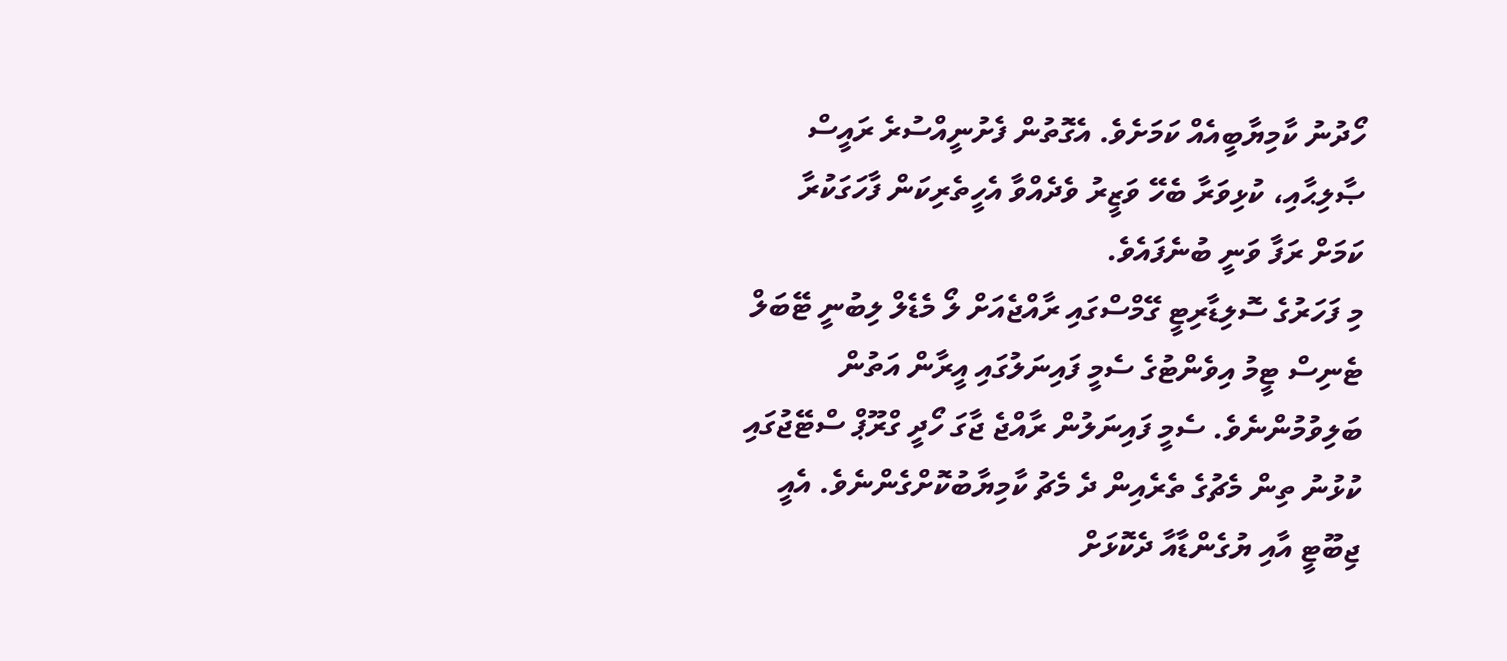ހޯދުނު ކާމިޔާބީއެއް ކަމަށެވެ. އެގޮތުން ފެށުނީއްސުރެ ރައީސް ޞާލިޙާއި، ކުޅިވަރާ ބެހޭ ވަޒީރު ވެދެއްވާ އެހީތެރިކަން ފާހަގަކުރާ ކަމަށް ރަފާ ވަނީ ބުނެފައެވެ.
މި ފަހަރުގެ ސޮލިޑާރިޓީ ގޭމްސްގައި ރާއްޖެއަށް ލޯ މެޑެލް ލިބުނީ ޓޭބަލް ޓެނިސް ޓީމު އިވެންޓުގެ ސެމީ ފައިނަލުގައި އީރާން އަތުން ބަލިވުމުންނެވެ. ސެމީ ފައިނަލުން ރާއްޖެ ޖާގަ ހޯދީ ގްރޫޕް ސްޓޭޖުގައި ކުޅުނު ތިން މެޗުގެ ތެރެއިން ދެ މެޗު ކާމިޔާބުކޮށްގެންނެވެ. އެއީ ޖިބޫޓީ އާއި ޔުގެންޑާއާ ދެކޮޅަށް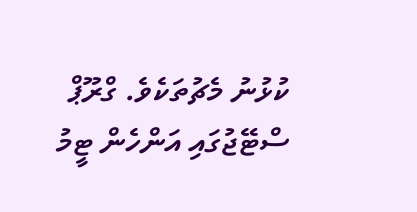ކުޅުނު މެޗުތަކެވެ. ގްރޫޕް ސްޓޭޖުގައި އަންހެން ޓީމު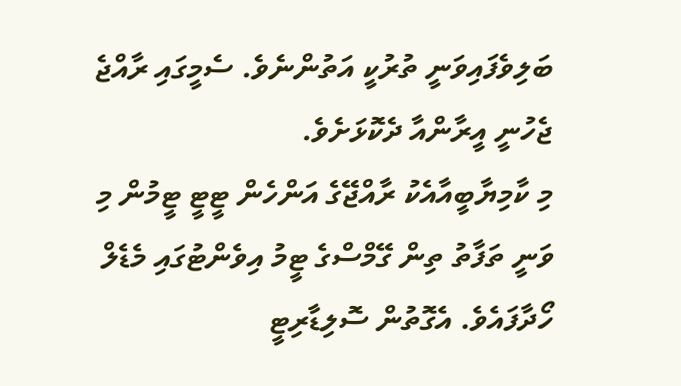ބަލިވެފައިވަނީ ތުރުކީ އަތުންނެވެ. ސެމީގައި ރާއްޖެ ޖެހުނީ އީރާންއާ ދެކޮޅަށެވެ.
މި ކާމިޔާބީއާއެކު ރާއްޖޭގެ އަންހެން ޓީޓީ ޓީމުން މި ވަނީ ތަފާތު ތިން ގޭމްސްގެ ޓީމު އިވެންޓުގައި މެޑެލް ހޯދާފައެވެ. އެގޮތުން ސޮލިޑާރިޓީ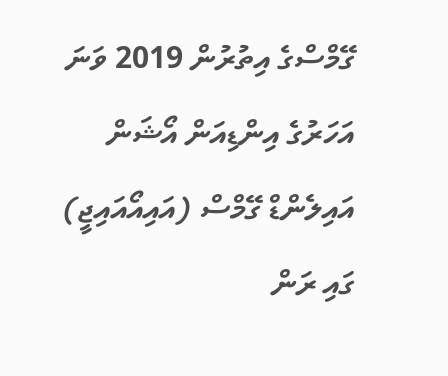ގޭމްސްގެ އިތުރުން 2019 ވަނަ އަހަރުގެ އިންޑިއަން އޯޝަން އައިލެންޑް ގޭމްސް (އައިއޯއައިޖީ) ގައި ރަން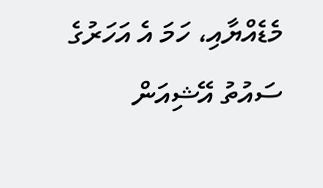މެޑެއްޔާއި، ހަމަ އެ އަހަރުގެ ސައުތު އޭޝިއަން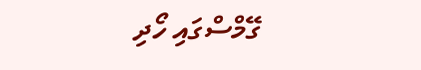ގޭމްސްގައި ހޯދި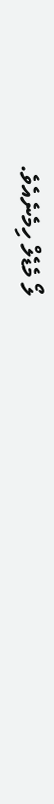ލޯ މެޑެލް ހިމެނެއެވެ.